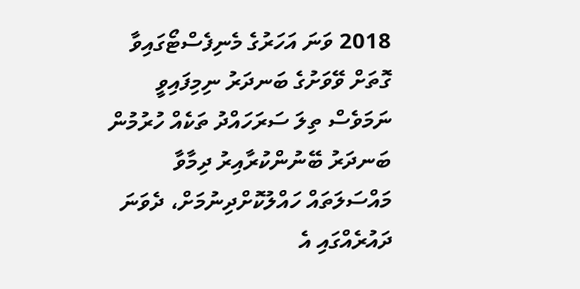2018 ވަނަ އަހަރުގެ މެނިފެސްޓޯގައިވާ ގޮތަށް ވޭވަށުގެ ބަނދަރު ނިމިފައިވީ ނަމަވެސް ތިލަ ސަރަހައްދު ތަކެއް ހުރުމުން ބަނދަރު ބޭނުންކުރާއިރު ދިމާވާ މައްސަލަތައް ހައްލުކޮށްދިނުމަށް، ދެވަނަ ދައުރެއްގައި އެ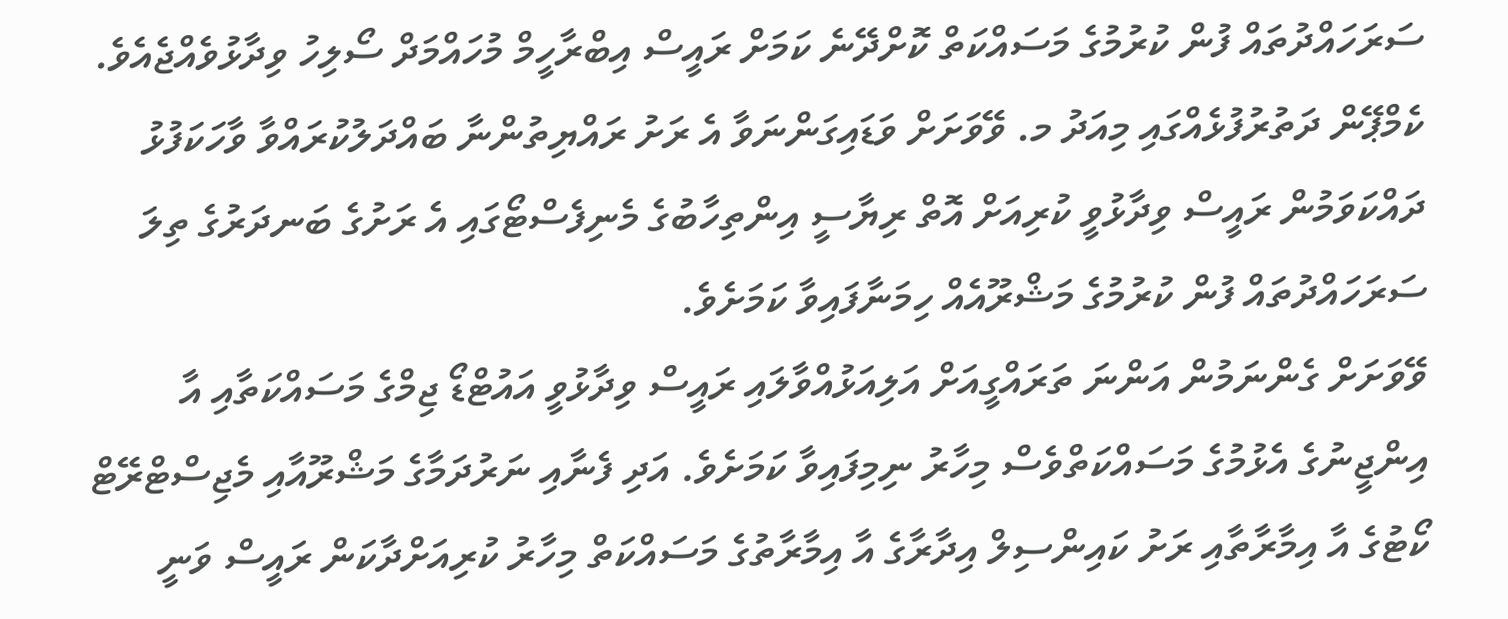ސަރަހައްދުތައް ފުން ކުރުމުގެ މަސައްކަތް ކޮށްދޭނެ ކަމަށް ރައީސް އިބްރާހީމް މުހައްމަދް ސޯލިހު ވިދާޅުވެއްޖެއެވެ.
ކެމްޕޭން ދަތުރުފުޅެއްގައި މިއަދު މ. ވޭވަށަށް ވަޑައިގަންނަވާ އެ ރަށު ރައްޔިތުންނާ ބައްދަލުކުރައްވާ ވާހަކަފުޅު ދައްކަވަމުން ރައީސް ވިދާޅުވީ ކުރިއަށް އޮތް ރިޔާސީ އިންތިހާބުގެ މެނިފެސްޓޯގައި އެ ރަށުގެ ބަނދަރުގެ ތިލަ ސަރަހައްދުތައް ފުން ކުރުމުގެ މަޝްރޫއެއް ހިމަނާފައިވާ ކަމަށެވެ.
ވޭވަށަށް ގެންނަމުން އަންނަ ތަރައްގީއަށް އަލިއަޅުއްވާލައި ރައީސް ވިދާޅުވީ އައުޓްޑޯ ޖިމްގެ މަސައްކަތާއި އާ އިންޖީނުގެ އެޅުމުގެ މަސައްކަތްވެސް މިހާރު ނިމިފައިވާ ކަމަށެވެ. އަދި ފެނާއި ނަރުދަމާގެ މަޝްރޫއާއި މެޖިސްޓްރޭޓް ކޯޓުގެ އާ އިމާރާތާއި ރަށު ކައިންސިލް އިދާރާގެ އާ އިމާރާތުގެ މަސައްކަތް މިހާރު ކުރިއަށްދާކަން ރައީސް ވަނީ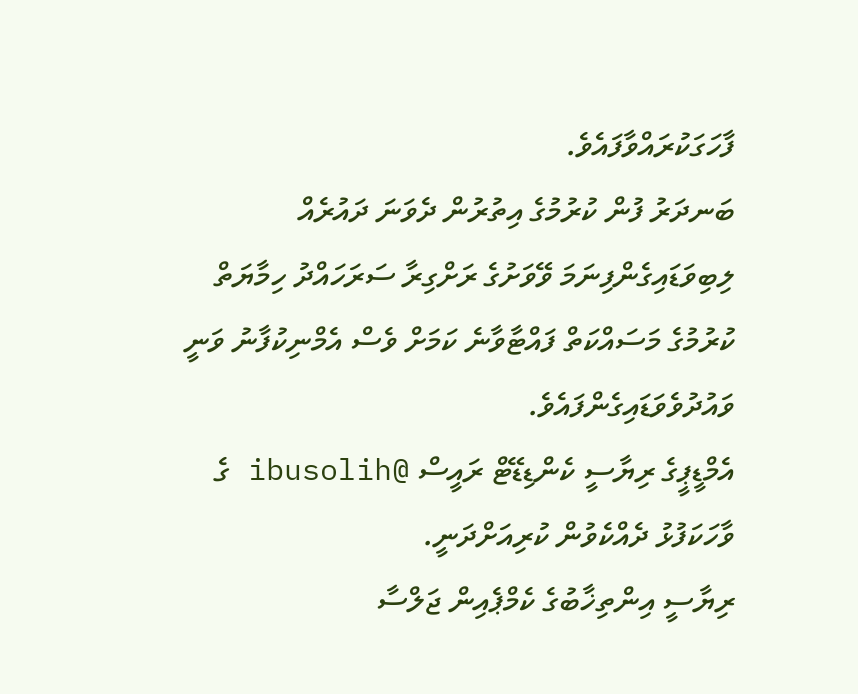ފާހަގަކުރައްވާފައެވެ.
ބަނދަރު ފުން ކުރުމުގެ އިތުރުން ދެވަނަ ދައުރެއް ލިބިވަޑައިގެންފިނަމަ ވޭވަށުގެ ރަށްގިރާ ސަރަހައްދު ހިމާޔަތް ކުރުމުގެ މަސައްކަތް ފައްޓާވާނެ ކަމަށް ވެސް އެމްނިކުފާނު ވަނީ ވައުދުވެވަޑައިގެންފައެވެ.
އެމްޑީޕީގެ ރިޔާސީ ކެންޑިޑޭޓް ރައީސް @ibusolih ގެ ވާހަކަފުޅު ދެއްކެވުން ކުރިއަށްދަނީ.
ރިޔާސީ އިންތިޚާބުގެ ކެމްޕެއިން ޖަލްސާ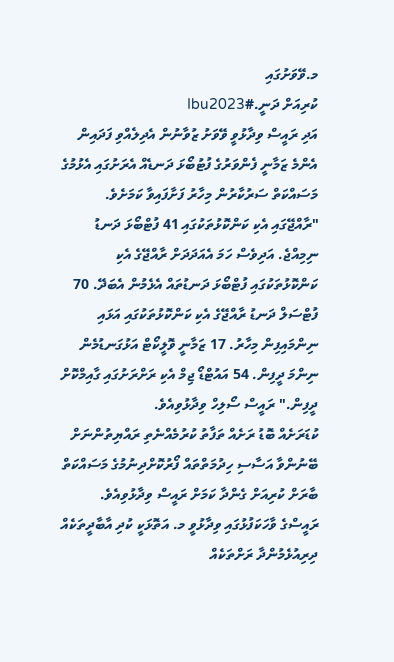މ.ވޭވަށުގައި
ކުރިއަށް ދަނީ.#Ibu2023
އަދި ރައީސް ވިދާޅުވީ ވޭވަށު ޒުވާނުން އެދިލެއްވި ފަދައިން އެންމެ ޒަމާނީ ފެންވަރުގެ ފުޓުބޯޅަ ދަނޑެއް އެރަށުގައި އެޅުމުގެ މަސައްކަތް ސަރުކާރުން މިހާރު ފަށާފައިވާ ކަމަށެވެ.
"ރާއްޖޭގައި އެކި ކަންކޮޅުތަކުގައި 41 ފުޓްބޯޅަ ދަނޑު ނިމިއްޖެ. އަދިވެސް ހަމަ އެއަދަދަށް ރާއްޖޭގެ އެކި ކަންކޮޅުތަކުގައި ފުޓްބޯޅަ ދަނޑުތައް އެޅެމުން އެބަދޭ. 70 ފުޓްސަލް ދަނޑު ރާއްޖޭގެ އެކި ކަންކޮޅުތަކުގައި އަޅައި ނިންމައިފިން މިހާރު. 17 ޒަމާނީ ވޮލީކޯޓް އަޅުގަނޑުމެން ނިންމަ ދީފިން. 54 އައުޓްޑޯ ޖިމް އެކި ރަށްރަށުގައި ގާއިމްކޮށް ދީފިން." ރައީސް ސޯލިހް ވިދާޅުވިއެވެ.
ކުޑަރަށެއް ބޮޑު ރަށެއް ތަފާތު ކުރުމެއްނެތި ރައްޔިތުންނަށް ބޭނުންވާ އަސާސި ހިދުމަތްތައް ފޯރުކޮށްދިނުމުގެ މަސައްކަތް ބާރަށް ކުރިއަށް ގެންދާ ކަމަށް ރައީސް ވިދާޅުވިއެވެ.
ރައީސްގެ ވާހަކަފުޅުގައި ވިދާޅުވީ މ. އަތޮޅަކީ ކުދި އާބާދީތަކެއް ދިރިއުޅެމުންދާ ރަށްތަކެއް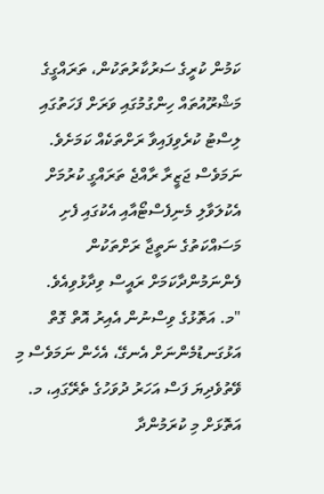ކަމުން ކުރީގެ ސަރުކާރުތަކުން، ތަރައްގީގެ މަޝްރޫއުތައް ހިންގުމުގައި ވަރަށް ފަހަތުގައި ލިސްޓު ކުރެވިފައިވާ ރަށްތަކެއް ކަމަށެވެ. ނަމަވެސް ޖަޒީރާ ރާއްޖެ ތަރައްގީ ކުރުމަށް އެކުލަވާލި މެނިފެސްޓޯއާއި އެކުގައި ފެށި މަސައްކަތުގެ ނަތީޖާ ރަށްތަކުން ފެންނަމުންދާކަމަށް ރައީސް ވިދާޅުވިއެވެ.
"މ. އަތޮޅުގެ ވިސްނުން އެއިރު އޮތް ގޮތް އަޅުގަނޑުމެންނަށް އެނގޭ، އެހެން ނަމަވެސް މި ވޭތުވެދިޔަ ފަސް އަހަރު ދުވަހުގެ ތެރޭގައި، މ. އަތޮޅަށް މި ކުރަމުންދާ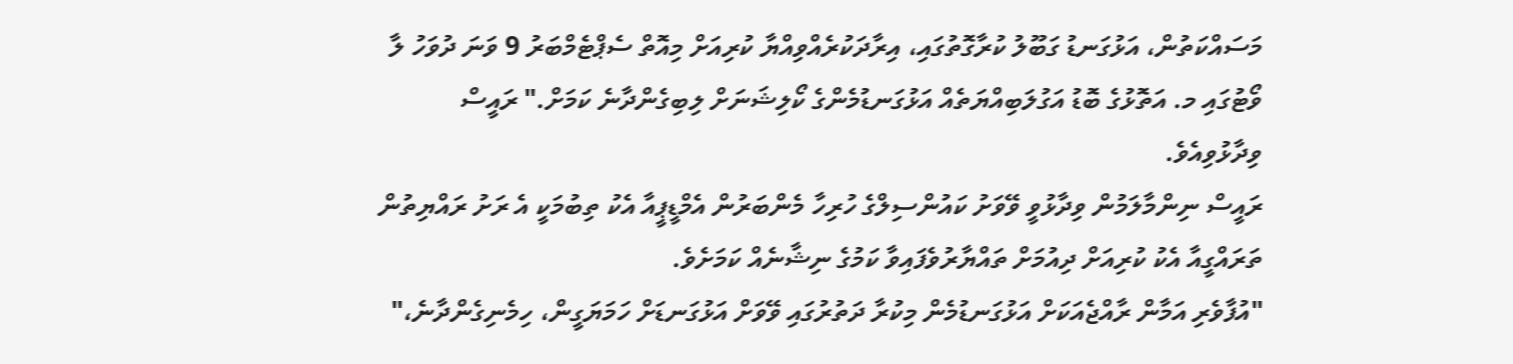މަސައްކަތުން، އަޅުގަނޑު ގަބޫލު ކުރާގޮތުގައި، އިރާދަކުރެއްވިއްޔާ ކުރިއަށް މިއޮތް ސެޕްޓެމްބަރު 9 ވަނަ ދުވަހު ލާ ވޯޓުގައި މ. އަތޮޅުގެ ބޮޑު އަގުލަބިއްޔަތެއް އަޅުގަނޑުމެންގެ ކޯލިޝަނަށް ލިބިގެންދާނެ ކަމަށް." ރައީސް ވިދާޅުވިއެވެ.
ރައީސް ނިންމާލަމުން ވިދާޅުވީ ވޭވަށު ކައުންސިލްގެ ހުރިހާ މެންބަރުން އެމްޑީޕީއާ އެކު ތިބުމަކީ އެ ރަށު ރައްޔިތުން ތަރައްގީއާ އެކު ކުރިއަށް ދިއުމަށް ތައްޔާރުވެފައިވާ ކަމުގެ ނިޝާނެއް ކަމަށެވެ.
"އުފާވެރި އަމާން ރާއްޖެއަކަށް އަޅުގަނޑުމެން މިކުރާ ދަތުރުގައި ވޭވަށް އަޅުގަނޑަށް ހަމަޔަގީން، ހިމެނިގެންދާނެ،"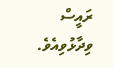ރައީސް ވިދާޅުވިއެވެ.